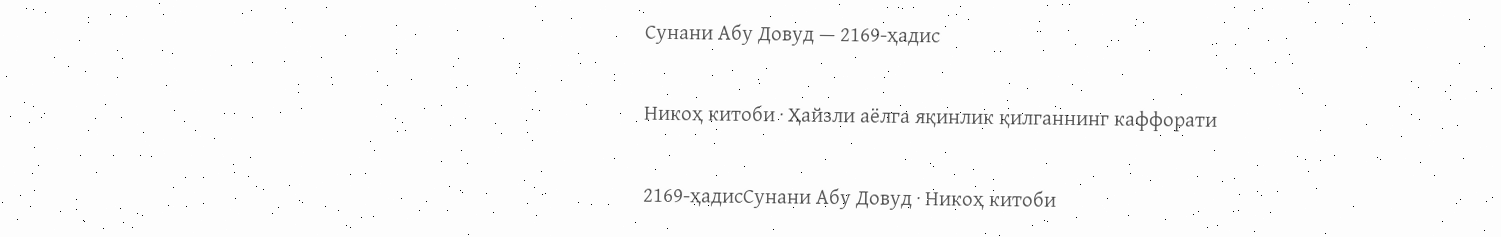Сунани Абу Довуд — 2169-ҳадис

Никоҳ китоби · Ҳайзли аёлга яқинлик қилганнинг каффорати

2169-ҳадисСунани Абу Довуд · Никоҳ китоби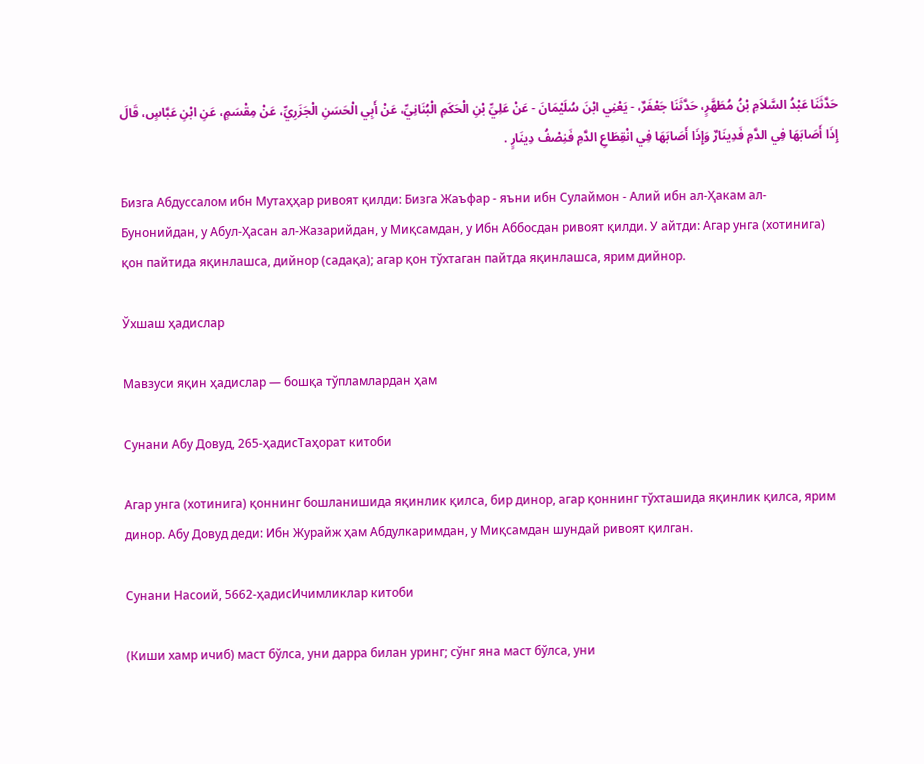حَدَّثَنَا عَبْدُ السَّلاَمِ بْنُ مُطَهَّرٍ، حَدَّثَنَا جَعْفَرٌ، - يَعْنِي ابْنَ سُلَيْمَانَ - عَنْ عَلِيِّ بْنِ الْحَكَمِ الْبُنَانِيِّ، عَنْ أَبِي الْحَسَنِ الْجَزَرِيِّ، عَنْ مِقْسَمٍ، عَنِ ابْنِ عَبَّاسٍ، قَالَ إِذَا أَصَابَهَا فِي الدَّمِ فَدِينَارٌ وَإِذَا أَصَابَهَا فِي انْقِطَاعِ الدَّمِ فَنِصْفُ دِينَارٍ .

Бизга Абдуссалом ибн Мутаҳҳар ривоят қилди: Бизга Жаъфар - яъни ибн Сулаймон - Алий ибн ал-Ҳакам ал-Бунонийдан, у Абул-Ҳасан ал-Жазарийдан, у Миқсамдан, у Ибн Аббосдан ривоят қилди. У айтди: Агар унга (хотинига) қон пайтида яқинлашса, дийнор (садақа); агар қон тўхтаган пайтда яқинлашса, ярим дийнор.

Ўхшаш ҳадислар

Мавзуси яқин ҳадислар — бошқа тўпламлардан ҳам

Сунани Абу Довуд, 265-ҳадисТаҳорат китоби

Агар унга (хотинига) қоннинг бошланишида яқинлик қилса, бир динор, агар қоннинг тўхташида яқинлик қилса, ярим динор. Абу Довуд деди: Ибн Журайж ҳам Абдулкаримдан, у Миқсамдан шундай ривоят қилган.

Сунани Насоий, 5662-ҳадисИчимликлар китоби

(Киши хамр ичиб) маст бўлса, уни дарра билан уринг; сўнг яна маст бўлса, уни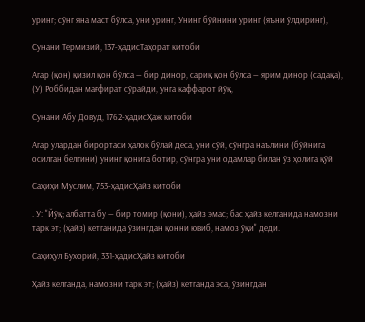уринг; сўнг яна маст бўлса, уни уринг, Унинг бўйнини уринг (яъни ўлдиринг),

Сунани Термизий, 137-ҳадисТаҳорат китоби

Агар (қон) қизил қон бўлса — бир динор, сариқ қон бўлса — ярим динор (садақа), (У) Роббидан мағфират сўрайди, унга каффарот йўқ,

Сунани Абу Довуд, 1762-ҳадисҲаж китоби

Агар улардан бирортаси ҳалок бўлай деса, уни сўй, сўнгра наълини (бўйнига осилган белгини) унинг қонига ботир, сўнгра уни одамлар билан ўз ҳолига қўй

Саҳиҳи Муслим, 753-ҳадисҲайз китоби

. У: "Йўқ; албатта бу — бир томир (қони), ҳайз эмас; бас ҳайз келганида намозни тарк эт; (ҳайз) кетганида ўзингдан қонни ювиб, намоз ўқи" деди.

Саҳиҳул Бухорий, 331-ҳадисҲайз китоби

Ҳайз келганда, намозни тарк эт; (ҳайз) кетганда эса, ўзингдан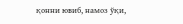қонни ювиб, намоз ўқи,